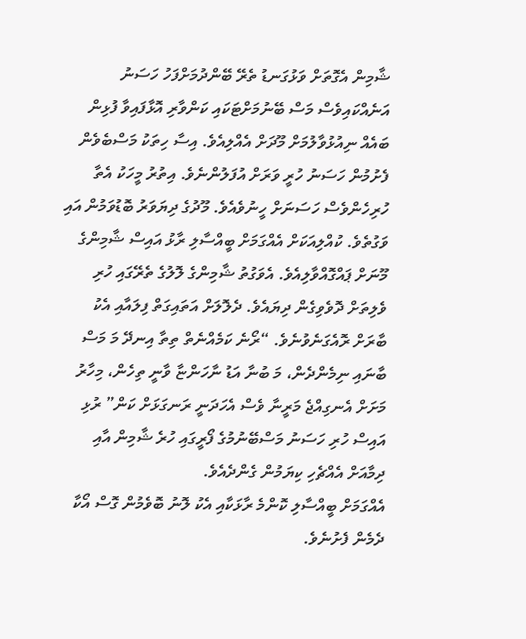ޝާމިން އެގޮތަށް ވަޅުގަނޑު ތެރޭ ބޭންދުމަށްފަހު ހަސަނު އަނެއްކައިވެސް މަސް ބޭނުމަށްޓަކައި ކަންވާރި އޮޅާފައިވާ ފުޅިން ބައެއް ނިއުޅުވާލުމަށް މޫދަށް އެއްލިއެވެ. އިސާ ހިތަކު މަސްބެވެން ފެށުމުން ހަސަނު ހުރީ ވަރަށް އުފަލުންނެވެ. އިތުރު މީހަކު އެތާ ހުރިހެންވެސް ހަސަނަށް ހީނުވެއެވެ. މޫދުގެ ދިޔަވަރު ބޮޑުވަމުން އައި ވަގުތެވެ. ކުއްލިއަކަށް އެއްގަމަށް ބީއްސާލި ރާޅު އައިސް ޝާމިންގެ މޫނަށް ޕައްގޮއްވާލިއެވެ. އެވަގުތު ޝާމިންގެ ލޮލުގެ ތެރޭގައި ހުރި ވެލިތަށް ދޮވެވިގެން ދިޔައެވެ. ދެލޮލަށް އަތައިގަތް ފިލައާއި އެކު ބާރަށް ރޮއެގަނެވުނެވެ. “ރޯނެ ކަމެއްނެތް ތިތާ އިނދޭ މަ މަސް ބާނައި ނިމެންދެން، މަ ބުނާ އަޑު ނާހަންޏާ ވާނީ ތިހެން، މިހާރު މަށަށް އެނގިއްޖެ މަރީނާ ވެސް އެހަދަނީ ރަނގަޅަށް ކަން” ރުޅި އައިސް ހުރި ހަސަނު މަސްބޭނުމުގެ ފޯރީގައި ހުރެ ޝާމިން އާއި ދިމާއަށް އެއްޗެހި ކިޔަމުން ގެންދެއެވެ.
އެއްގަމަށް ބީއްސާލި ކޮންމެ ރާޅަކާއި އެކު ލޮނު ބޮވެމުން ގޮސް އޯކާ ދެމެން ފެށުނެވެ.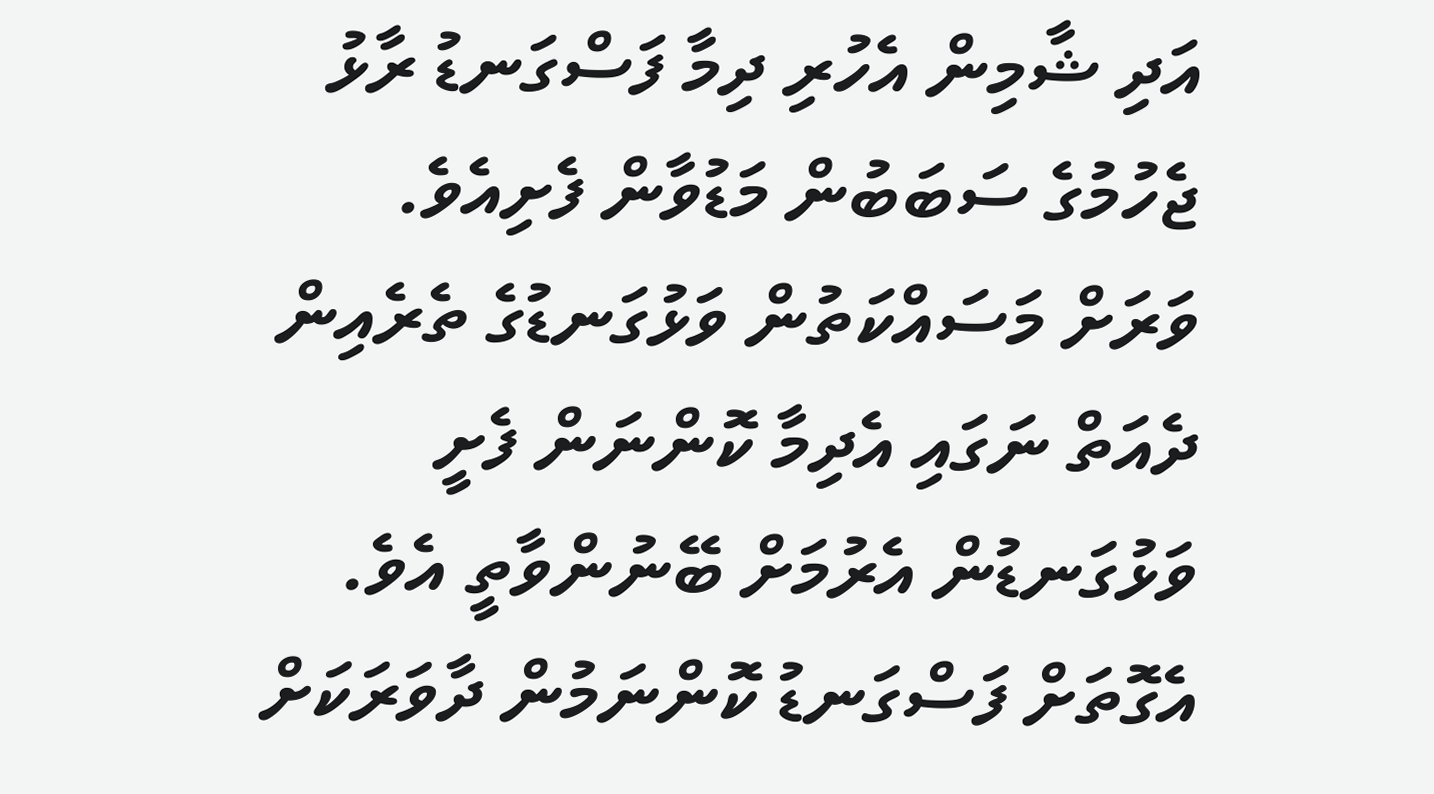އަދި ޝާމިން އެހުރި ދިމާ ފަސްގަނޑު ރާޅު ޖެހުމުގެ ސަބަބުން މަޑުވާން ފެށިއެވެ. ވަރަށް މަސައްކަތުން ވަޅުގަނޑުގެ ތެރެއިން ދެއަތް ނަގައި އެދިމާ ކޮންނަން ފެށީ ވަޅުގަނޑުން އެރުމަށް ބޭނުންވާތީ އެވެ. އެގޮތަށް ފަސްގަނޑު ކޮންނަމުން ދާވަރަކަށް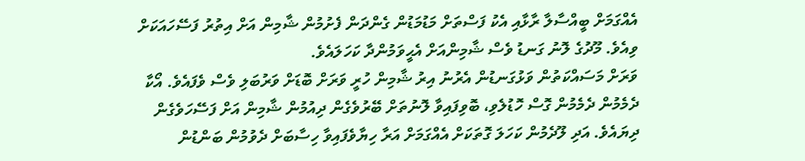އެއްގަމަށް ބީއްސާލާ ރާޅާއި އެކު ފަސްތަށް މަޑުމަޑުން ގެންދަން ފެށުމުން ޝާމިން އަށް އިތުރު ފަސޭހައަކަށް ވިއެވެ. މޫދުގެ ލޮނު ގަނޑު ވެސް ޝާމިންއަށް އެޙީވަމުންދާ ކަހަލައެވެ.
ވަރަށް މަސައްކަތުން ވަޅުގަނޑުން އެރުނު އިރު ޝާމިން ހުރީ ވަރަށް ބޮޑަށް ވަރުބަލި ވެސް ވެފައެވެ. އޯކާ ދެމެމުން ދެމެމުން ގޮސް ހޮޑުލެވި، ބޮވިފައިވާ ލޮނުތަށް ބޭރުވެގެން ދިއުމުން ޝާމިން އަށް ފަސޭހަވެގެން ދިޔައެވެ. އަދި ލޫދެމުން ކަހަލަ ގޮތަކަށް އެއްގަމަށް އަރާ ހިޔާވެފައިވާ ހިސާބަށް ދެވުމުން ބަންޑުން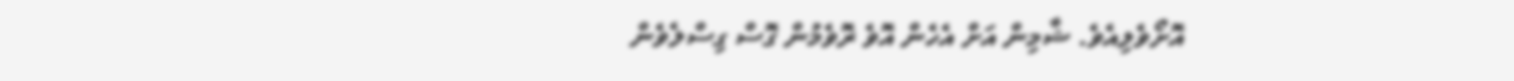އޮށޯވެލިއެވެ. ޝާމިން އަށް އެހެން އޮވެ ރޮވެމުން ގޮސް ގިސްލެވެން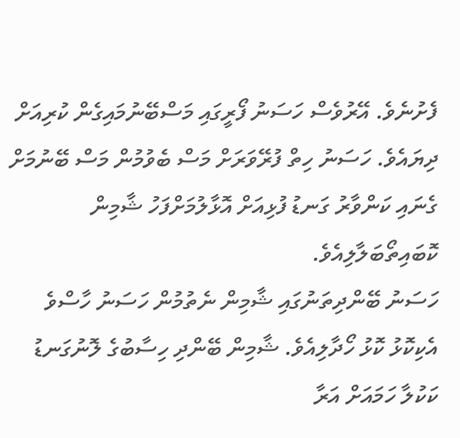ފެށުނެވެ. އޭރުވެސް ހަސަނު ފޯރީގައި މަސްބޭނުމައިގެން ކުރިއަށް ދިޔައެވެ. ހަސަނު ހިތް ފުރޭވަރަށް މަސް ބެވުމުން މަސް ބޭނުމަށް ގެނައި ކަންވާރު ގަނޑު ފުޅިއަށް އޮޅާލުމަށްފަހު ޝާމިން ކޮބައިތޯބަލާލިއެވެ.
ހަސަނު ބޭންދިތަނުގައި ޝާމިން ނެތުމުން ހަސަނު ހާސްވެ އެކިކޮޅު ކޮޅު ހޯދާލިއެވެ. ޝާމިން ބޭންދި ހިސާބުގެ ލޮނުގަނޑު ކަކުލާ ހަމައަށް އަރާ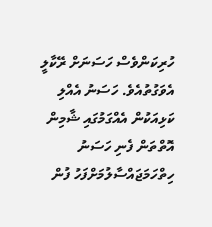ހުރިކަންވެސް ހަސަނަށް ރޭކާލީ އެވަގުތުއެވެ. ހަސަނު އެއްލި ކަޅިއަކުން އެއްގަމުގައި ޝާމިން އޮތްތަން ފެނި ހަސަނު ހިތްހަމަޖައްސާލުމަށްފަހު ފުން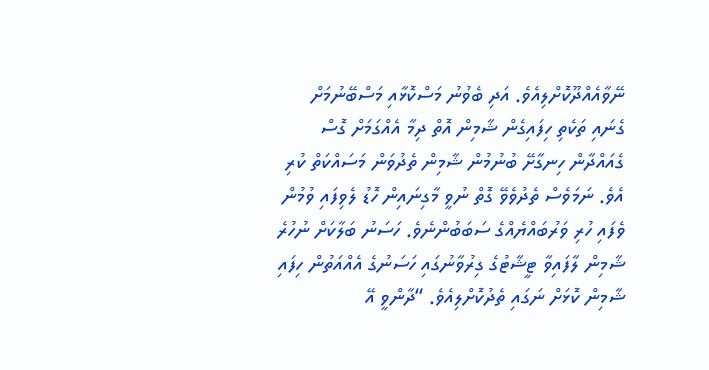ނޭވާއެއްދޫކޮށްލިއެވެ. އަދި ބެވުނު މަސްކޮޅާއި މަސްބޭނުމަށް ގެނައި ތަކެތި ހިފައިގެން ޝާމިން އޮތް ދިމާ އެއްގަމަށް ގޮސް ގެއައްދާން ހިނގާށޭ ބުނުމުން ޝާމިން ތެދުވަން މަސައްކަތް ކުރި އެވެ. ނަމަވެސް ތެދުވެވޭ ގޮތް ނުވީ މާގިނައިން ހޮޑު ލެވިފައި ވުމުން ވެފައި ހުރި ވަރުބައްޔެއްގެ ސަބަބުންނެވެ. ހަސަނު ބަލާކަށް ނުހުރެ ޝާމިން ލާފައިވާ ޓީޝާޓުގެ ގިރުވާނުގައި ހަސަނުގެ އެއްއަތުން ހިފައި ޝާމިން ކޮޅަށް ނަގައި ތެދުކޮށްލިއެވެ. “ދާންވީ އޭ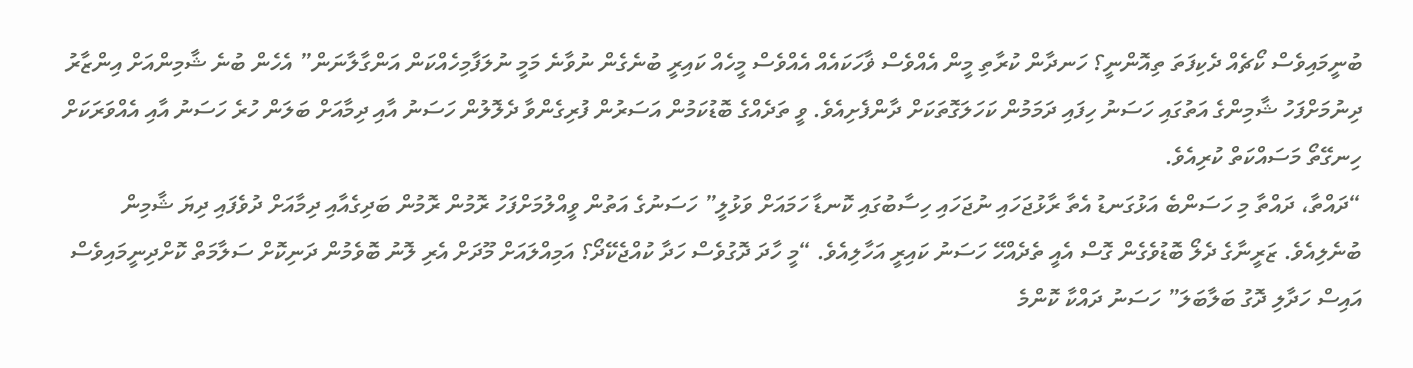ބުނީމައިވެސް ކޯޗެއް ދެކިފަތަ ތިއޮންނީ؟ ހަނދާން ކުރާތި މީން އެއްވެސް ޥާހަކައެއް އެއްވެސް މީހެއް ކައިރީ ބުނެގެން ނުވާނެ މަމީ ނުލަފާމިހެއްކަން އަންގާލާނަން” އެހެން ބުނެ ޝާމިންއަށް އިންޒާރު ދިނުމަށްފަހު ޝާމިންގެ އަތުގައި ހަސަނު ހިފައި ދަމަމުން ކަހަލަގޮތަކަށް ދާންފެށިއެވެ. ވީ ތަދެއްގެ ބޮޑުކަމުން އަސަރުން ފުރިގެންވާ ދެލޮލުން ހަސަނު އާއި ދިމާއަށް ބަލަން ހުރެ ހަސަނު އާއި އެއްވަރަކަށް ހިނގޭތޯ މަސައްކަތް ކުރިއެވެ.
“ދައްތާ، ދައްތާ މި ހަސަންބެ އަޅުގަނޑު އެތާ ރާޅުޖަހައި ނުޖަހައި ހިސާބުގައި ކޮނޑާ ހަމައަށް ވަޅުލީ” ހަސަނުގެ އަތުން ވީއްލުމަށްފަހު ރޮމުން ރޮމުން ބަދިގެއާއި ދިމާއަށް ދުވެފައި ދިޔަ ޝާމިން ބުނެލިއެވެ. ޒަރީނާގެ ދެލޯ ބޮޑުވެގެން ގޮސް އެއީ ތެދެއްހޭ ހަސަނު ކައިރީ އަހާލިއެވެ. “މީ ހާދަ ދޮގުވެސް ހަދާ ކުއްޖެކޭދޯ؟ އަމިއްލައަށް މޫދަށް އެރި ލޮނު ބޮވެމުން ދަނިކޮށް ސަލާމަތް ކޮށްދިނީމައިވެސް އައިސް ހަދާލި ދޮގު ބަލާބަލަ” ހަސަނު ދައްކާ ކޮންމެ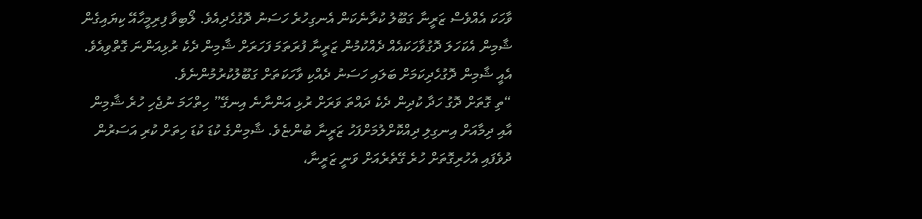ވާހަކަ އެއްވެސް ޒަރީނާ ގަބޫލު ކުރާނެކަން އެނގިހުރެ ހަސަނު ދޮގުހެދިއެވެ. ލޯބިވާ ފިރިމީހާއޭ ކިޔައިގެން ޝާމިން އެކަހަލަ ދޮގުވާހަކައެއް ދެއްކުމުން ޒަރީނާ ފުރަތަމަ ފަހަރަށް ޝާމިން ދެކެ ރުޅިއަންނަ ގޮތްވިއެވެ. އެއީ ޝާމިން ދޮގުހެދިކަމަށް ބަލައި ހަސަނު ދެއްކި ވާހަކަތަށް ގަބޫލުކުރުމުންނެވެ.
“ތި ގޮތަށް ދޮގު ހަދާ ކުދިން ދެކެ ދައްތަ ވަރަށް ރުޅި އަންނާނެ އިނގޭ” ހިތްހަމަ ނުޖެހި ހުރެ ޝާމިން އާއި ދިމާއަށް އިނގިލި ދިއްކޮށްލުމަށްފަހު ޒަރީނާ ބުންޏެވެ. ޝާމިންގެ ކުޑަ ކުޑަ ހިތަށް ކުރި އަސަރުން ދުވެފައި އެހުރިގޮތަށް ހުރެ ގޭތެރެއަށް ވަނީ ޒަރީނާ،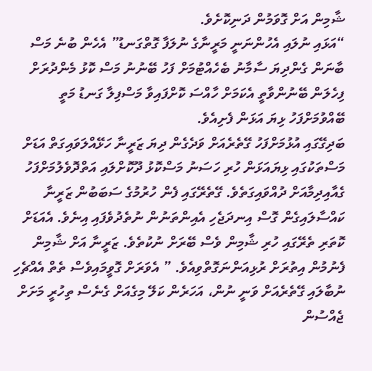ޝާމިން އަށް ގޮވަމުން ދަނިކޮށެވެ.
“އަޅައި ނުލައި އެހުންނަނީ މަރީނާގެ ނުލަފާ ގޮތްގަނޑު” އެހެން ބުނެ މަސް ބާނަން ގެންދިޔަ ސާމާނު ބެހެއްޓުމަށް ފަހު ބޭނުނު މަސް ކޮޅު މެންދުރަށް ފިހެލަން ބޭނުންވާތީ އެކަމަށް ހާއްސަ ކޮށްފައިވާ މަސްފިލާ ގަނޑު މަތީ ބޭއްވުމަށްފަހު ޅިޔަ އަޅަން ފެށިއެވެ.
ބަދިގޭގައި އުޅުމަށްފަހު ގޭތެރެއަށް ވަދެގެން ދިޔަ ޒަރީނާ ހަޅޭއްލަވައިގަތް އަޑަށް މަސްތަކުގައި ޅިޔައަޅަން ހުރި ހަސަނު މަސްކޮޅު ދޫކޮށްލައި އަތްދޮވެލުމަށްފަހު ގެއާއިދިމާއަށް ދުއްވައިގަތެވެ. ގޭތެރޭގައި ފެން ހުރުމުގެ ސަބަބުން ޒަރީނާ ކައްސާލައިގެން ގޮސް އިނދަޖެހި އެއިންތަނުން ނުތެދުވެފައި އިނެވެ. އެއަޑަށް ކޮތަރި ތެރޭގައި ހުރި ޝާމިން ވެސް ބޭރަށް ނުކުތެވެ. ޒަރީނާ އަށް ޝާމިން ފެނުމުން އިތުރަށް ރުޅިއަންނަގޮތްވިއެވެ. ” އެވަރަށް ގޮވީމައިވެސް ތެތް އެއްޗެހި ނުބާލައި ގޭތެރެއަށް ވަނީ ނުން، އަހަރެން ކަލޭ މިގެއަށް ގެނެސް ތިހުރީ މަށަށް ޖެއްސުން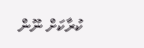ކުރާކަށް ނޫން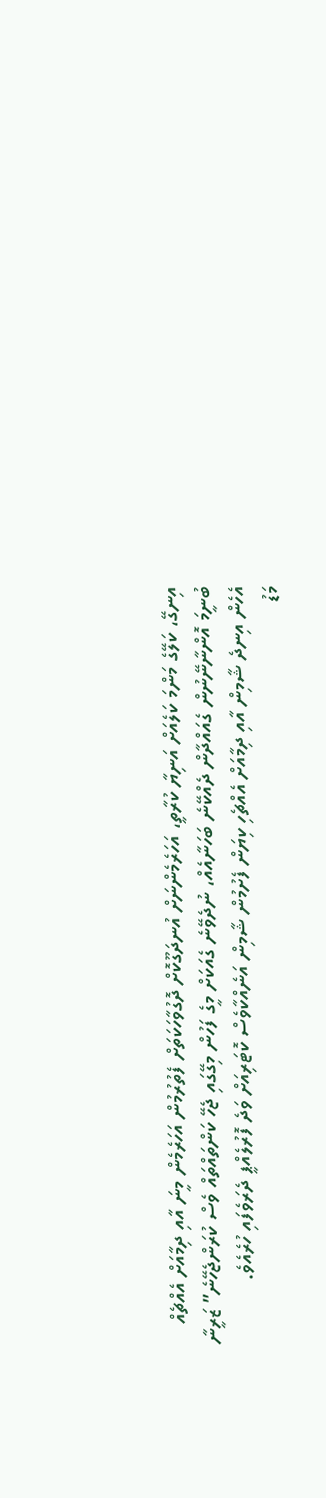އިނގޭ، ކަލޭގެ މަންމަ ކަލެއަށް އަނިޔާ ކުރާތީ، އަހަރެމެންނަށް އުނދަގޫކޮށް ދޮގުވާހަކަތަށް ފެތުރުމުން އަހަރެމެން މީނަ އާއި ދިމާއަށް އެއްޗެއް ބުނީމަ އޮންނާނޭނުން ގެއައްދާން ދެއްކޭނެ ބަހަނާއެއް، ނުދެވޭނެ ގެއަކަށް މީގެ ފަހުން މިގޭގައި ޖެހޭ ކަންތައްތައް ވެސް ކުރަންޖެހޭނެ” ޒަރީނާ އެހެން އިނދެ ޝާމިން އާއި ދިމާއަށް އެއްޗެހި ކިޔަން ފެށުމުން ޝާމިން އަނެއްކާވެސް ކޮޓަރިއަށް ވަދެ ފޮރުލެއްޕީ ދެރަވެފައި ހުރެއެވެ.
މަޑު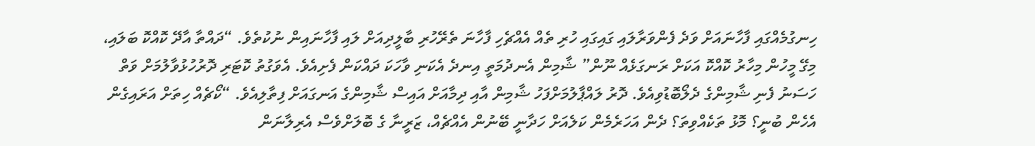ހިނގުމެއްގައި ފާހާނައަށް ވަދެ ފެންވަރާލައި ގައިގައި ހުރި ތެއް އެއްޗެހި ފާހާނަ ތެރޭހުރި ބާލީދިއަށް ލައި ފާހާނައިން ނުކުތެވެ. “ދައްތާ އާދޭ ކޮއްކޮ ބަލައި، މިގޭ މީހުން މިހާރު ކޮއްކޮ އަކަށް ރަނގަޅެއް ނޫން” ޝާމިން އެނދުމަތީ އިނދެ އެކަނި ވާހަކަ ދައްކަން ފެށިއެވެ. އެވަގުތު ކޮޓަރި ދޮރުހުޅުވާލުމަށް ވަތް ހަސަނު ފެނި ޝާމިންގެ ދެލޯބޮޑުވިއެވެ. ދޮރު ލައްޕާލުމަށްފަހު ޝާމިން އާއި ދިމާއަށް އައިސް ޝާމިންގެ އަނގައަށް ފިތާލިއެވެ. “ކޯޗެއް ހިތަށް އަރައިގެން އެހެން ބުނީ؟ މޮޅު ތަކެއްވިތަ؟ ދެން އަހަރެމެން ކަލެއަށް ހަދާނީ ބޭނުން އެއްޗެއް، ޒަރީނާ ގެ ބޮލަށްވެސް އެރިލާނަން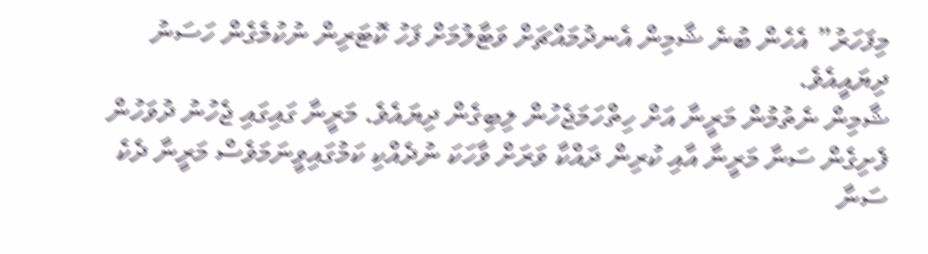މިފަހަރު” އެހެން ބުނެ ޝާމިން އެނދުމައްޗަށް ވަޓާލުމަށް ފަހު ކޮޓަރިން ނުކުމެގެން ހަސަނު ދިޔައީއެވެ.
ޝާމިން ނެތުމުން މަރީނާ އަށް ހިތްހަމަޖެހުން ލިބިގެން ދިޔައެވެ. މަރީނާ ގައިގައި ޖެހުނު ދުވަހުން ފެށިގެން ސަނާ މަރީނާ އާއި ކުރިން ދައްކާ ވަރަށް ވާހަކަ ނުދެއްކި ކަމުގައިވީނަމަވެސް މަރީނާ ދެކެ ސަނާ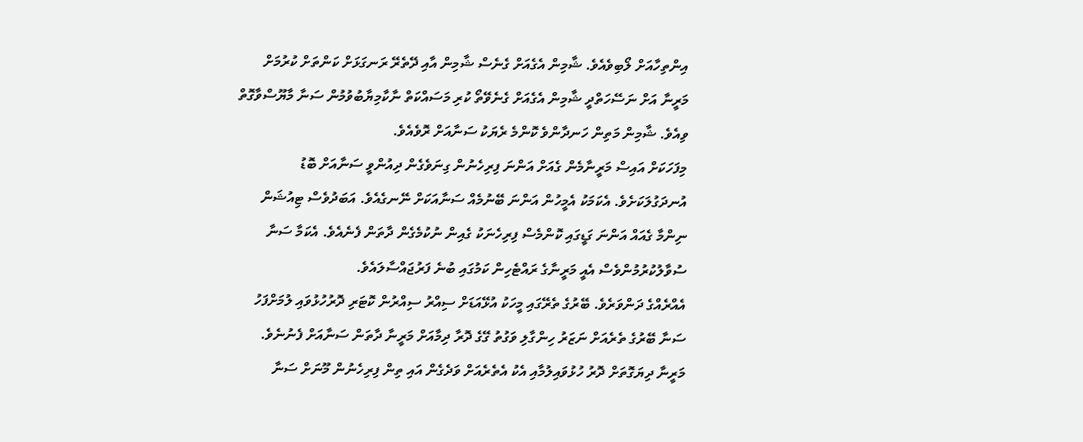އިންތިހާއަށް ލޯބިވެއެވެ. ޝާމިން އެގެއަށް ގެނެސް ޝާމިން އާއި ދޭތެރޭ ރަނގަޅަށް ކަންތަށް ކުރުމަށް މަރީނާ އަށް ނަސޭހަތްދީ ޝާމިން އެގެއަށް ގެނެވޭތޯ ކުރި މަސައްކަތް ނާކާމިޔާބުވުމުން ސަނާ މާޔޫސްވާގޮތް ވިއެވެ. ޝާމިން މަތިން ހަނދާންވެ ކޮންމެ ރެޔަކު ސަނާއަށް ރޮވެއެވެ.
މިފަހަކަށް އައިސް މަރީނާމެން ގެއަށް އަންނަ ފިރިހެނުން ގިނަވެގެން ދިއުންވީ ސަނާއަށް ބޮޑު އުނދަގުލަކަށެވެ. އެކަމަކު އެމީހުން އަންނަ ބޭނުމެއް ސަނާއަކަށް ނޭނގެއެވެ. އަބަދުވެސް ޓިއުޝަން ނިންމާ ގެއައް އަންނަ ގަޑީގައި ކޮންމެސް ފިރިހެނަކު ގެއިން ނުކުމެގެން ދާތަން ފެނެއެވެ. އެކަމާ ސަނާ ސުވާލުކުރުމުންވެސް އެއީ މަރީނާގެ ރައްޓެހިން ކަމުގައި ބުނެ ފަރުޖައްސާލައެވެ.
އެއްރެއްގެ ދަންވަރެވެ. ބޭރުގެ ތެރޭގައި މީހަކު އުޅޭއަޑަށް ސިއްރު ސިއްރުން ކޮޓަރި ދޮރުހުޅުވައި ލުމަށްފަހު ސަނާ ބޭރުގެ ތެރެއަށް ނަޒަރު ހިންގާލި ވަގުތު ގޭގެ ދޮރާ ދިމާއަށް މަރީނާ ދާތަން ސަނާއަށް ފެނުނެވެ. މަރީނާ ދިޔަގޮތަށް ދޮރު ހުޅުވައިލުމާއި އެކު އެތެރެއަށް ވަދެގެން އައި ތިން ފިރިހެނުން މޫނަށް ސަނާ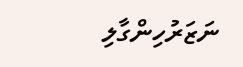ނަޒަރުހިންގާލި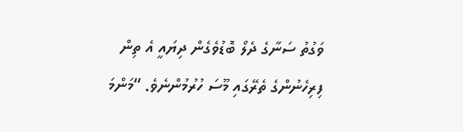ވަގުތު ސަނާގެ ދެލޯ ބޮޑުވެގެން ދިޔައީ އެ ތިން ފިރިހެނުންގެ ތެރޭގައި މޫސަ ހުރުމުންނެވެ. “މަންމަ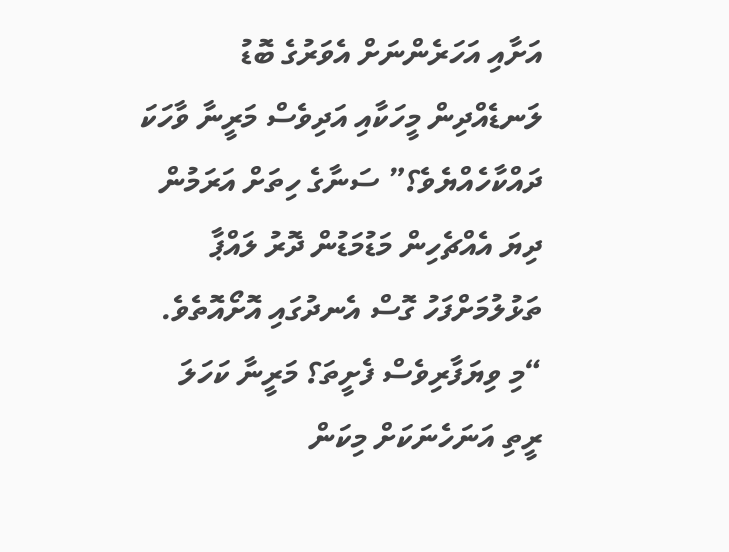އަށާއި އަހަރެންނަށް އެވަރުގެ ބޮޑު ލަނޑެއްދިން މީހަކާއި އަދިވެސް މަރީނާ ވާހަކަ ދައްކާހެއްޔެވެ؟” ސަނާގެ ހިތަށް އަރަމުން ދިޔަ އެއްޗެހިން މަޑުމަޑުން ދޮރު ލައްޕާ ތަޅުލުމަށްފަހު ގޮސް އެނދުގައި އޮށޯއޮތެވެ.
“މި ވިޔަފާރިވެސް ފެށީތަ؟ މަރީނާ ކަހަލަ ރީތި އަނަހެނަކަށް މިކަން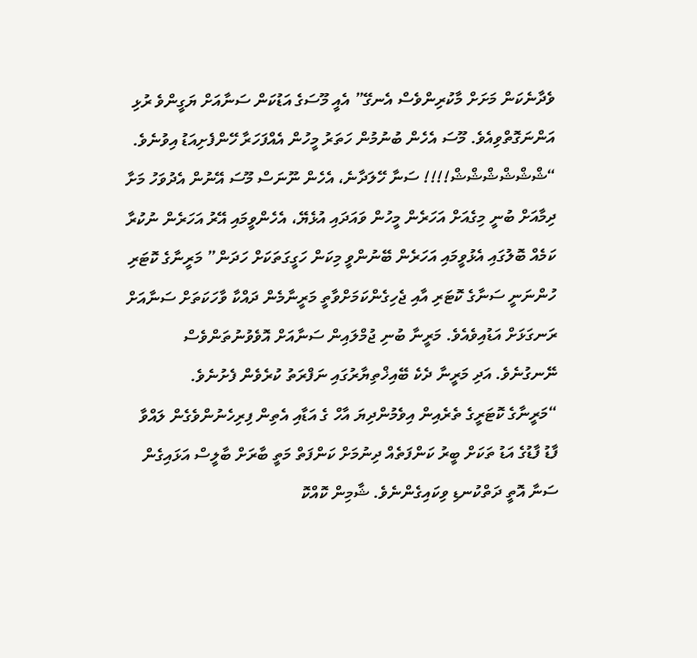ވެދާނެކަން މަށަށް މާކުރިންވެސް އެނގޭ” އެއީ މޫސަގެ އަޑުކަން ސަނާއަށް ޔަގީންވެ ރުޅި އަންނަގޮތްވިއެވެ. މޫސަ އެހެން ބުނުމުން ހަތަރު މީހުން އެއްފަހަރާ ހޭންފެށިއަޑު އިވުނެވެ. “ޝްޝްޝްޝްޝްޝް!!!! ސަނާ ހޭލަދާނެ، އެހެން ނޫނަސް މޫސަ އޭނުން އެދުވަހު މަށާ ދިމާއަށް ބުނީ މިގެއަށް އަހަރެން މީހުން ވައަދައި އުޅެޔޭ، އެހެންވީމައި އޭރު އަހަރެން ނުކުރާ ކަމެއް ބޮލުގައި އެޅުވީމައި އަހަރެން ބޭނުންވީ މިކަން ހަގީގަތަކަށް ހަދަން” މަރީނާގެ ކޮޓަރި ހުންނަނީ ސަނާގެ ކޮޓަރި އާއި ޖެހިގެންކަމަށްވާތީ މަރީނާމެން ދައްކާ ވާހަކަތަށް ސަނާއަށް ރަނގަޅަށް އަޑުއިވެއެވެ. މަރީނާ ބުނި ޖުމްލައިން ސަނާއަށް އޮވެވުނުތަންވެސް ނޭނގުނެވެ. އަދި މަރީނާ ދެކެ ބޭއިޚްތިޔާރުގައި ނަފްރަތު ކުރެވެން ފެށުނެވެ.
“މަރީނާގެ ކޮޓަރީގެ ތެރެއިން އިވެމުންދިޔަ އާހް ގެ އަޑާއި އެތިން ފިރިހެނުންވެގެން ލައްވާ ފާޑު ފާޑުގެ އަޑު ތަކަށް ބީރު ކަންފަތެއް ދިނުމަށް ކަންފަތް މަތީ ބާރަށް ބާލީސް އަޅައިގެން ސަނާ އޮތީ ދަތްކުނޑި ވިކައިގެންނެވެ. ޝާމިން ކޮއްކޮ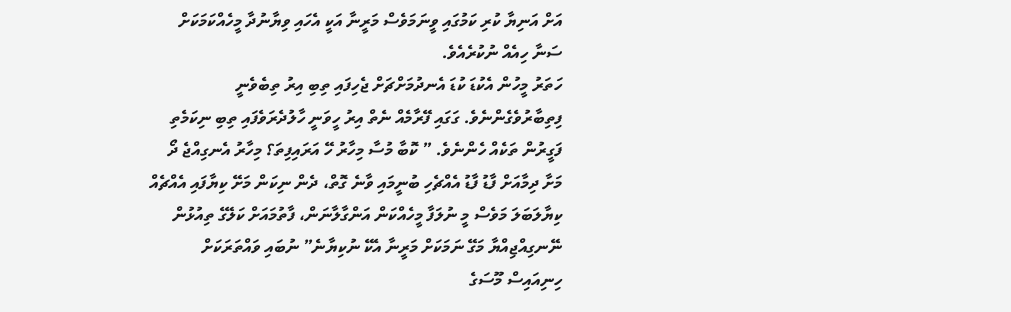އަށް އަނިޔާ ކުރި ކަމުގައި ވީނަމަވެސް މަރީނާ އަކީ އެހައި ވިޔާނުދާ މީހެއްކަމަކަށް ސަނާ ހިއެއް ނުކުރެއެވެ.
ހަތަރު މީހުން އެކުޑަ ކުޑަ އެނދުމަށްޗަށް ޖެހިފައި ތިބި އިރު ތިބެވެނީ ފިތިބާރުވެގެންނެވެ. ގަގައި ފޭރާމެއް ނެތް އިރު ހީވަނީ ހާލުދެރަވެފައި ތިބި ނިކަމެތި ފަގީރުން ތަކެއް ހެންނެވެ. ” ކޮބާ މުސާ މިހާރު ހޭ އަރައިފިތަ؟ މިހާރު އެނގިއްޖެ ދޯ މަށާ ދިމާއަށް ފާޑު ފާޑު އެއްޗެހި ބުނީމައި ވާނެ ގޮތް، ދެން ނިކަން މަށޭ ކިޔާފައި އެއްޗެއް ކިޔާލަބަލަ މަވެސް މީ ނުލަފާ މީހެއްކަން އަންގާލާނަން، ފާތުމައަށް ކަލޭގެ ތިއުޅުން ނޭނގިއްޖިއްޔާ މަގޭ ނަމަކަށް މަރީނާ އެކޭ ނުކިޔާނެ” ނުބައި ވައްތަރަކަށް ހިނިއައިސް މޫސަގެ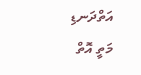އަތްދަނޑި މަތީ އޮތް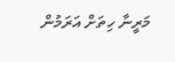މަރީނާ ހިތަށް އަރަމުން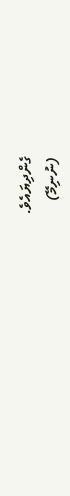ގެންދިޔައެވެ.
(ނުނިމޭ)